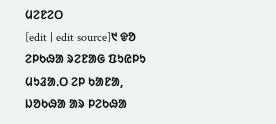ᱢᱮᱱᱮᱛ
[edit | edit source]᱑ ᱫᱚ ᱮᱞᱠᱷᱟ ᱨᱮᱱᱟᱜ ᱯᱩᱭᱞᱩ ᱢᱩᱲᱟᱹᱛ ᱮᱞ ᱠᱟᱱᱟ, ᱡᱚᱠᱷᱟ ᱟᱨ ᱞᱮᱠᱷᱟ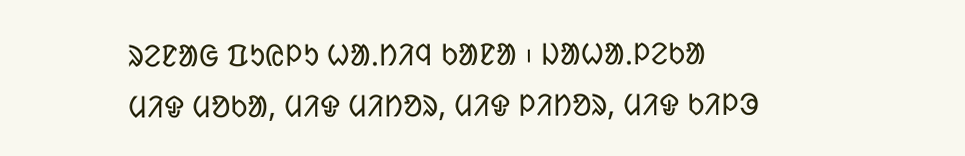ᱨᱮᱱᱟᱜ ᱯᱩᱭᱞᱩ ᱦᱟᱹᱴᱤᱧ ᱠᱟᱱᱟ ᱾ ᱡᱟᱦᱟᱹᱞᱮᱠᱟ ᱢᱤᱫ ᱢᱚᱠᱟ, ᱢᱤᱫ ᱢᱤᱴᱚᱨ, ᱢᱤᱫ ᱞᱤᱴᱚᱨ, ᱢᱤᱫ ᱠᱤᱞᱳ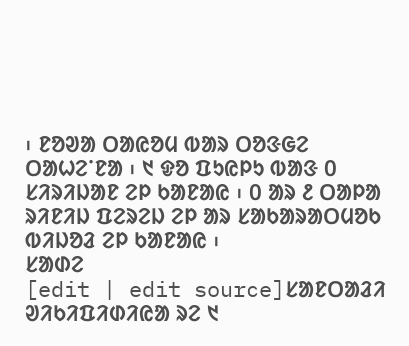᱾ ᱱᱚᱣᱟ ᱛᱟᱭᱚᱢ ᱵᱟᱨ ᱛᱚᱝᱜᱮ ᱛᱟᱦᱮᱸᱱᱟ ᱾ ᱑ ᱫᱚ ᱯᱩᱭᱞᱩ ᱵᱟᱝ ᱐ ᱥᱤᱨᱤᱡᱟᱱ ᱮᱞ ᱠᱟᱱᱟᱭ ᱾ ᱐ ᱟᱨ ᱒ ᱛᱟᱞᱟ ᱨᱤᱱᱤᱡ ᱯᱮᱨᱮᱡ ᱮᱞ ᱟᱨ ᱥᱟᱠᱟᱨᱟᱛᱢᱚᱠ ᱵᱤᱡᱚᱲ ᱮᱞ ᱠᱟᱱᱟᱭ ᱾
ᱥᱟᱰᱮ
[edit | edit source]ᱥᱟᱱᱛᱟᱲᱤ ᱣᱤᱠᱤᱯᱤᱰᱤᱭᱟ ᱨᱮ ᱑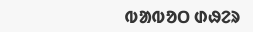ᱵᱟᱵᱚᱛ ᱰᱷᱮᱨ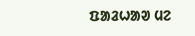ᱯᱟᱲᱦᱟᱣ ᱢᱮ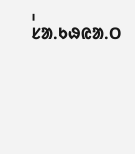᱾
ᱥᱟᱹᱠᱷᱭᱟᱹᱛ